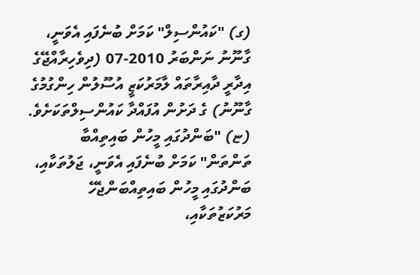(ގ) "ކައުންސިލް" ކަމަށް ބުނެފައި އެވަނީ، ގާނޫނު ނަންބަރު 2010-07 (ދިވެހިރާއްޖޭގެ އިދާރީ ދާއިރާތައް ލާމަރުކަޒީ އުސޫލުން ހިންގުމުގެ ގާނޫނު) ގެ ދަށުން އުފައްދާ ކައުންސިލްތަކަށެވެ.
(ޏ) "ބަންދުގައި މީހުން ބައިތިއްބާ ތަންތަން" ކަމަށް ބުނެފައި އެވަނީ، ޖަލުތަކާއި، ބަންދުގައި މީހުން ބައިތިއްބަންޖެހޭ މަރުކަޒުތަކާއި،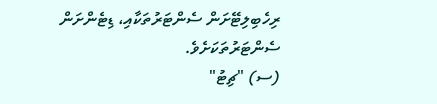ރިހެބިލިޓޭށަން ސެންޓަރުތަކާއި، ޑިޓެންށަން ސެންޓަރުތަކަށެވެ.
(ސ) "ޗިޓު"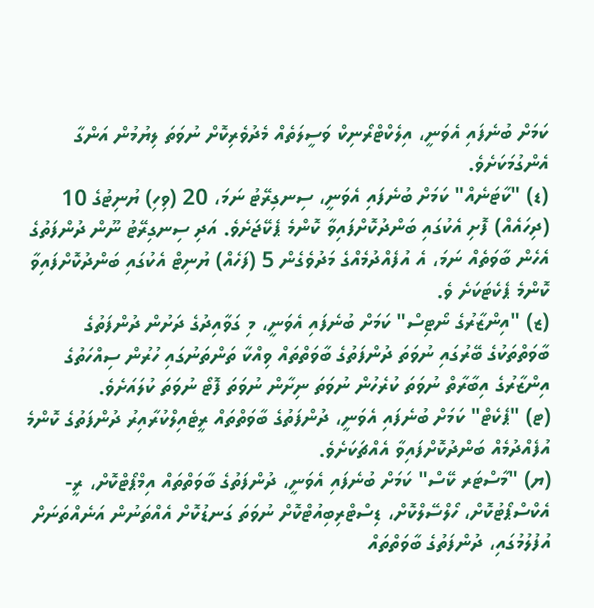ކަމަށް ބުނެފައި އެވަނީ، އިލެކްޓްރޯނިކް ވަސީލަތެއް މެދުވެރިކޮށް ނުވަތަ ލިޔުމުން އަންގާ އެންގުމަކަށެވެ.
(ޑ) "ކާޓަނެއް" ކަމަށް ބުނެފައި އެވަނީ، ސިނގިރޭޓު ނަމަ، 20 (ވިހި) ޔުނިޓުގެ 10 (ދިހައެއް) ފޮށި އެކުގައި ބަންދުކޮށްފައިވާ ކޮންމެ ޕެކޭޖަށެވެ. އަދި ސިނގިރޭޓު ނޫން ދުންފަތުގެ އެހެން ބާވަތެއް ނަމަ، އެ އުފެއްދުމެއްގެ މަދުވެގެން 5 (ފަހެއް) ޔުނިޓް އެކުގައި ބަންދުކޮށްފައިވާ ކޮންމެ ޕެކެޓަކަށެ ވެ.
(ޒ) "އިންޒާރުގެ ނޯޓިސް" ކަމަށް ބުނެފައި އެވަނީ، މި ގަވާއިދުގެ ދަށުން ދުންފަތުގެ ބާވަތްތަކުގެ ބޭރުގައި ނުވަތަ ދުންފަތުގެ ބާވަތްތައް ވިއްކާ ތަންތަނުގައި ހުރުން ސިއްހަތުގެ އިންޒާރުގެ އިބާރާތް ނުވަތަ ކުރެހުން ނުވަތަ ނިށާން ނުވަތަ ފޮޓޯ ނުވަތަ ކުލައަށެވެ.
(ޓ) "ޕެކެޓް" ކަމަށް ބުނެފައި އެވަނީ، ދުންފަތުގެ ބާވަތްތައް ރީޓެއިލްކުރާއިރު ދުންފަތުގެ ކޮންމެ އުފެއްދުމެއް ބަންދުކޮށްފައިވާ އެއްޗަކަށެވެ.
(ޔ) "މާސްޓަރ ކޭސް" ކަމަށް ބުނެފައި އެވަނީ، ދުންފަތުގެ ބާވަތްތައް އިމްޕޯޓްކޮށް، ރީ-އެކްސްޕޯޓުކޮށް، ހޯލްސޭލްކޮށް، ޑިސްޓްރިބިއުޓްކޮށް ނުވަތަ ގަނޑުކޮށް އެއްތަނުން އަނެއްތަނަށް އުފުލުމުގައި، ދުންފަތުގެ ބާވަތްތައް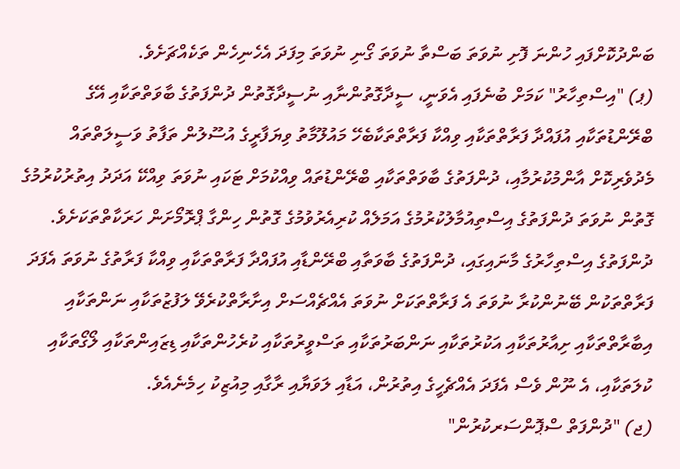ބަންދުކޮށްފައި ހުންނަ ފޮށި ނުވަތަ ބަސްތާ ނުވަތަ ގޯނި ނުވަތަ މިފަދަ އެހެނިހެން ތަކެއްޗަށެވެ.
(ޕ) "އިސްތިހާރު" ކަމަށް ބުނެފައި އެވަނީ، ސީދާގޮތުންނާއި ނުސީދާގޮތުން ދުންފަތުގެ ބާވަތްތަކާއި އޭގެ ބްރޭންޑުތަކާއި އުފައްދާ ފަރާތްތަކާއި ވިއްކާ ފަރާތްތަކާބެހޭ މައުލޫމާތު ވިޔަފާރީގެ އުސޫލުން ތަފާތު ވަސީލަތްތައް މެދުވެރިކޮށް އާންމުކުރުމާއި، ދުންފަތުގެ ބާވަތްތަކާއި ބްރޭންޑުތައް ވިއްކުމަށް ޓަކައި ނުވަތަ ވިއްކޭ އަދަދު އިތުރުކުރުމުގެ ގޮތުން ނުވަތަ ދުންފަތުގެ އިސްތިއުމާލުކުރުމުގެ އަމަލެއް ކުރިއެރުވުމުގެ ގޮތުން ހިންގާ ޕްރޮމޯށަން ހަރަކާތްތަކަށެވެ. ދުންފަތުގެ އިސްތިހާރުގެ މާނައިގައި، ދުންފަތުގެ ބާވަތާއި ބްރޭންޑާއި އުފައްދާ ފަރާތްތަކާއި ވިއްކާ ފަރާތުގެ ނުވަތަ އެފަދަ ފަރާތްތަކުން ބޭނުންކުރާ ނުވަތަ އެ ފަރާތްތަކަށް ނުވަތަ އެއްޗެއްސަށް އިށާރާތްކުރެވޭ ލަފުޒުތަކާއި ނަންތަކާއި އިބާރާތްތަކާއި ށިއާރުތަކާއި އަކުރުތަކާއި ނަންބަރުތަކާއި ތަސްވީރުތަކާއި ކުރެހުންތަކާއި ޑިޒައިންތަކާއި ލޯގޯތަކާއި ކުލަތަކާއި، އެ ނޫން ވެސް އެފަދަ އެއްޗެހީގެ އިތުރުން، އަޑާއި ލަވަޔާއި ރާގާއި މިއުޒިކު ހިމެނެއެވެ.
(ޖ) "ދުންފަތް ސްޕޮންސަރކުރުން"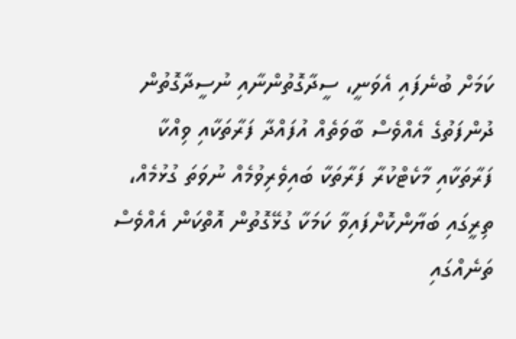ކަމަށް ބުނެފައި އެވަނީ، ސީދާގޮތުންނާއި ނުސީދާގޮތުން ދުންފަތުގެ އެއްވެސް ބާވަތެއް އުފައްދާ ފަރާތަކާއި ވިއްކާ ފަރާތަކާއި މާކެޓްކުރާ ފަރާތަކާ ބައިވެރިވުމެއް ނުވަތަ ގުޅުމެއް، ތިރީގައި ބަޔާންކޮށްފައިވާ ކަމަކާ ގުޅޭގޮތުން އޮތްކަން އެއްވެސް ތަނެއްގައި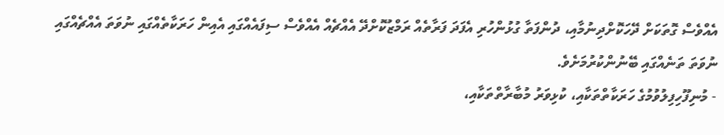އެއްވެސް ގޮތަކަށް ދޭހަކޮށްދިނުމާއި، ދުންފަތާ ގުޅުންހުރި އެފަދަ ފަރާތެއް ރަމްޒުކޮށްދޭ އެއްޗެއް އެއްވެސް ސިފައެއްގައި އެއިން ހަރަކާތެއްގައި ނުވަތަ އެއްޗެއްގައި ނުވަތަ ތަނެއްގައި ބޭނުންކުރުމަށެވެ.
- މުނިފޫހިފިލުވުމުގެ ހަރަކާތްތަކާއި، ކުޅިވަރު މުބާރާތްތަކާއި،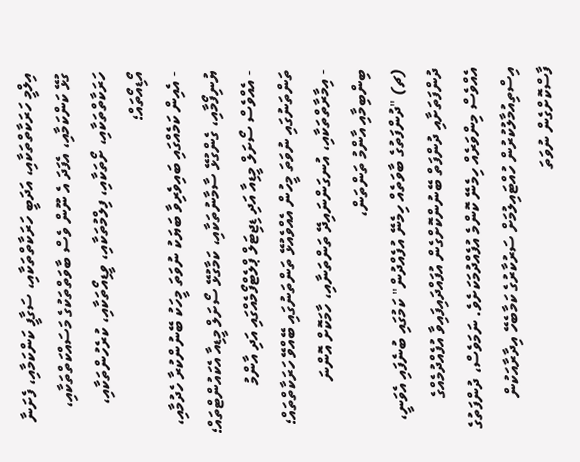އިލްމީ ހަރަކާތްތަކާއި، އަދަބީ ހަރަކާތްތަކާއި، ސަގާފީ ކަންކަމާއި، ފެށަނާ ގުޅޭ ކަންކަމާއި، އެފަދަ އެ ނޫން ވެސް ބާވަތްތަކުގެ މަސައްކަތްތަކާއި، ހަރަކާތްތަކާއި، ށޯތަކާއި، ފިލްމުތަކާއި، ވީޑިއޯތަކާއި، ކުރެހުންތަކާއި، އޯޑިއޯތައް؛
- އެއިން ކަމެއްގައި ބައިވެރިވާ ބަޔަކު ނުވަތަ މީހަކު ބޭނުންކުރާ ހެދުމާއި، ޔުނިފޯމާއި، ގެންގުޅޭ ސާމާނުތަކާއި، ކަމާގުޅޭ ސޯށަލް މީޑިއާ އެކައުންޓްތައް؛
- އެއްވެސް ސޯށަލް މީޑިއާ އަދި ޑިޖިޓަލް ޕްލެޓްފޯމެއްގައި އަދި އާންމު ތަންތަނުގައި ނުވަތަ މީހުން އެއްވެއުޅޭ ތަންތަނުގައި ބޭއްވޭ ހަރަކާތްތައް؛
- އިމާރާތްތަކާއި، އުނގަންނައިދޭ ތަންތަނާއި، ހާމަކޮށް އޮންނަ ބިންބިމާއި އާންމު ތަންތަން،
(ޗ) "ދުންފަތުގެ ބާވަތެއް ހިމެނޭ އުފެއްދުން" ކަމުގައި ބުނެފައި އެވަނީ، ދުންފަތަށާއި ދުންފަތް ބޭނުންކޮށްގެން އުފައްދައިފައިވާ އުފެއްދުމެއްގެ އެއްވެސް މިންވަރެއް ހިމެނޭ ކޮންމެ އުފެއްދުމަކަށެވެ. ނަމަވެސް، ދުންފަތުގެ އިސްތިއުމާލުކުރުން ހުއްޓައިލުމަށް ސަރުކާރުގެ ކަމާބެހޭ އިދާރާއަކުން ފާސްކޮށްގެން ނުވަތަ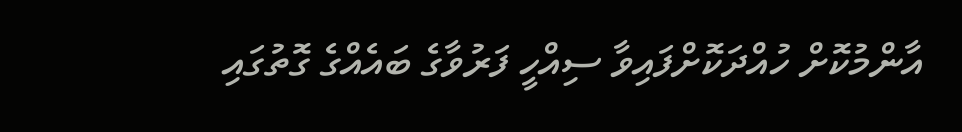އާންމުކޮށް ހުއްދަކޮށްފައިވާ ސިއްހީ ފަރުވާގެ ބައެއްގެ ގޮތުގައި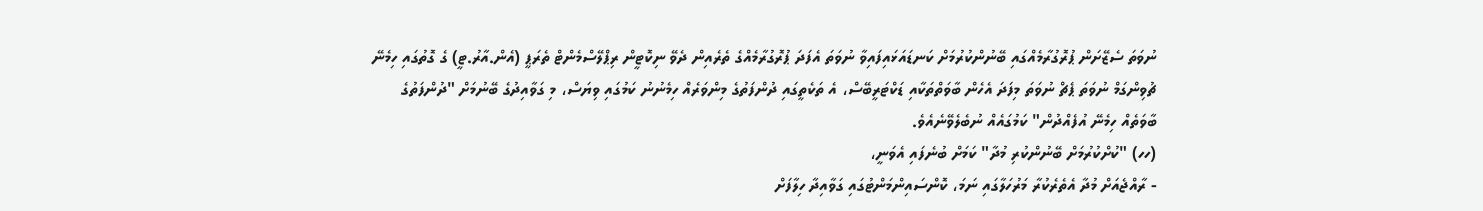ނުވަތަ ސެޒޭށަން ޕުރޮގުރާމެއްގައި ބޭނުންކުރުމަށް ކަނޑައަޅައިފައިވާ ނުވަތަ އެފަދަ ޕުރޮގުރާމެއްގެ ތެރެއިން ދެވޭ ނިކޮޓީން ރިޕްލޭސްމެންޓް ތެރަޕީ (އެން.އާރު.ޓީ) ގެ ގޮތުގައި ހިމެނޭ ޗުވިންގަމް ނުވަތަ ޕެޗް ނުވަތަ މިފަދަ އެހެން ބާވަތްތަކާއި ޑަކްޓަރީބޭސް، އެ ތަކެތީގައި ދުންފަތުގެ މިންވަރެއް ހިމެނުނު ކަމުގައި ވިޔަސް، މި ގަވާއިދުގެ ބޭނުމަށް "ދުންފަތުގެ ބާވަތެއް ހިމެނޭ އުފެއްދުން" ކަމުގައެއް ނުބެލެވޭނެއެވެ.
(ހހ) "ކުށްކުރުމަށް ބޭނުންކުރި މުދާ" ކަމަށް ބުނެފައި އެވަނީ،
- ރާއްޖެއަށް މުދާ އެތެރެކުރާ މަރުހަލާގައި ނަމަ، ކޮންސައިންމަންޓުގައި ގަވާއިދާ ހިލާފަށް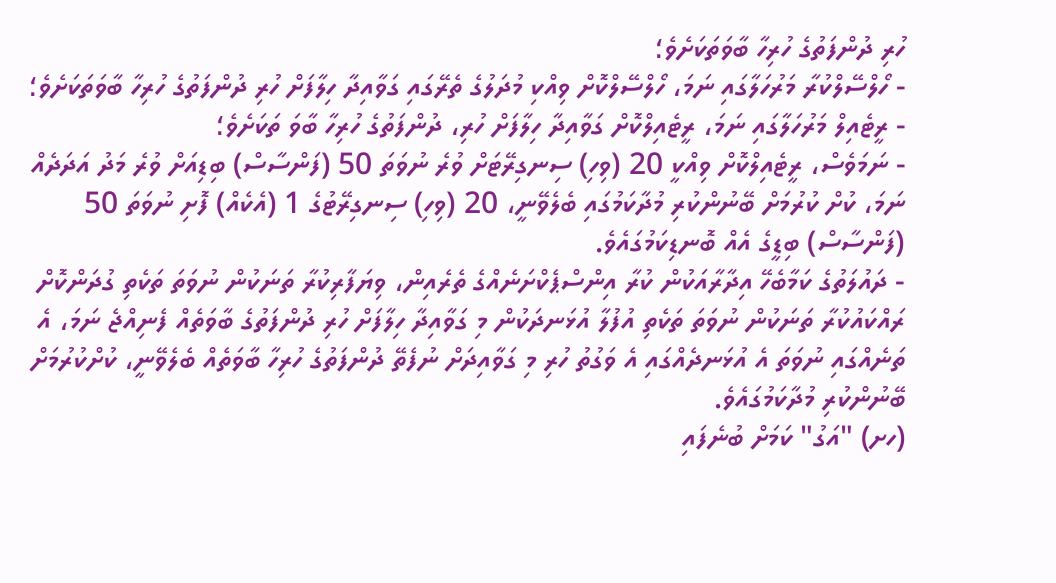ހުރި ދުންފަތުގެ ހުރިހާ ބާވަތަކަށެވެ؛
- ހޯލްސޭލްކުރާ މަރުހަލާގައި ނަމަ، ހޯލްސޭލްކޮށް ވިއްކި މުދަލުގެ ތެރޭގައި ގަވާއިދާ ހިލާފަށް ހުރި ދުންފަތުގެ ހުރިހާ ބާވަތަކަށެވެ؛
- ރީޓެއިލް މަރުހަލާގައި ނަމަ، ރީޓެއިލްކޮށް ގަވާއިދާ ހިލާފަށް ހުރި، ދުންފަތުގެ ހުރިހާ ބާވަ ތަކަށެވެ؛
- ނަމަވެސް، ރީޓެއިލްކޮށް ވިއްކީ 20 (ވިހި) ސިނގިރޭޓަށް ވުރެ ނުވަތަ 50 (ފަންސާސް) ބިޑިއަށް ވުރެ މަދު އަދަދެއް ނަމަ، ކުށް ކުރުމަށް ބޭނުންކުރި މުދާކަމުގައި ބެލެވޭނީ، 20 (ވިހި) ސިނގިރޭޓުގެ 1 (އެކެއް) ފޮށި ނުވަތަ 50 (ފަންސާސް) ބިޑީގެ އެއް ބޮނޑިކަމުގައެވެ.
- ދައުލަތުގެ ކަމާބެހޭ އިދާރާއަކުން ކުރާ އިންސްޕެކްށަނެއްގެ ތެރެއިން، ވިޔަފާރިކުރާ ތަނަކުން ނުވަތަ ތަކެތި ގުދަންކޮށް ރައްކައުކުރާ ތަނަކުން ނުވަތަ ތަކެތި އުފުލާ އުޅަނދަކުން މި ގަވާއިދާ ހިލާފަށް ހުރި ދުންފަތުގެ ބާވަތެއް ފެނިއްޖެ ނަމަ، އެ ތަނެއްގައި ނުވަތަ އެ އުޅަނދެއްގައި އެ ވަގުތު ހުރި މި ގަވާއިދަށް ނުފެތޭ ދުންފަތުގެ ހުރިހާ ބާވަތެއް ބެލެވޭނީ، ކުށްކުރުމަށް ބޭނުންކުރި މުދާކަމުގައެވެ.
(ހށ) "އަގު" ކަމަށް ބުނެފައި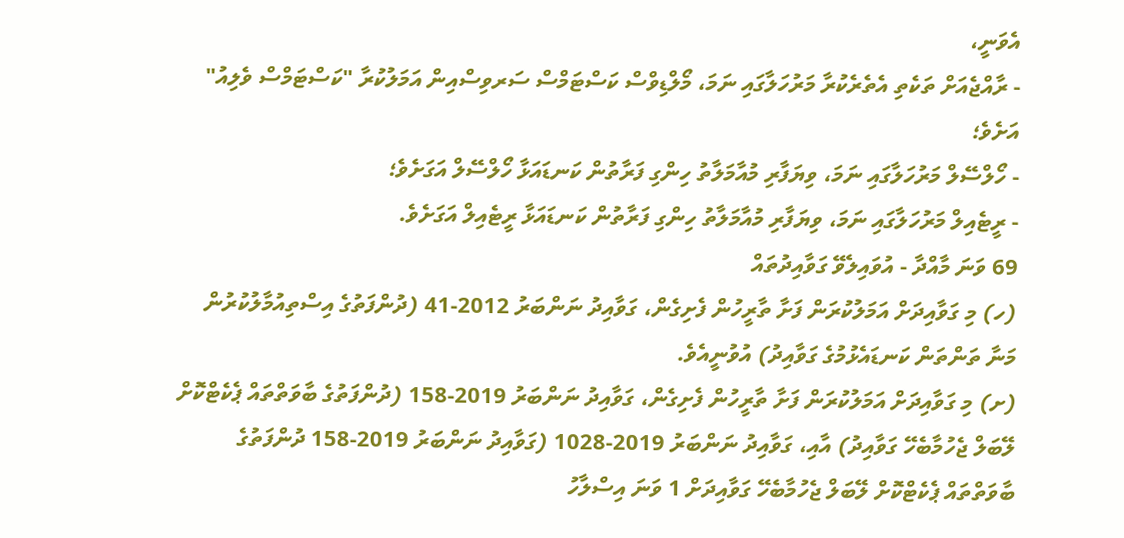އެވަނީ،
- ރާއްޖެއަށް ތަކެތި އެތެރެކުރާ މަރުހަލާގައި ނަމަ، މޯލްޑިވްސް ކަސްޓަމްސް ސަރވިސްއިން އަމަލުކުރާ "ކަސްޓަމްސް ވެލިއު" އަށެވެ؛
- ހޯލްސޭލް މަރުހަލާގައި ނަމަ، ވިޔަފާރި މުއާމަލާތު ހިންގި ފަރާތުން ކަނޑައަޅާ ހޯލްސޭލް އަގަށެވެ؛
- ރީޓެއިލް މަރުހަލާގައި ނަމަ، ވިޔަފާރި މުއާމަލާތު ހިންގި ފަރާތުން ކަނޑައަޅާ ރީޓެއިލް އަގަށެވެ.
69 ވަނަ މާއްދާ - އުވައިލެވޭ ގަވާއިދުތައް
(ހ) މި ގަވާއިދަށް އަމަލުކުރަން ފަށާ ތާރީހުން ފެށިގެން، ގަވާއިދު ނަންބަރު 2012-41 (ދުންފަތުގެ އިސްތިއުމާލުކުރުން މަނާ ތަންތަން ކަނޑައެޅުމުގެ ގަވާއިދު) އުވުނީއެވެ.
(ށ) މި ގަވާއިދަށް އަމަލުކުރަން ފަށާ ތާރީހުން ފެށިގެން، ގަވާއިދު ނަންބަރު 2019-158 (ދުންފަތުގެ ބާވަތްތައް ޕެކެޓްކޮށް ލޭބަލް ޖެހުމާބެހޭ ގަވާއިދު) އާއި، ގަވާއިދު ނަންބަރު 2019-1028 (ގަވާއިދު ނަންބަރު 2019-158 ދުންފަތުގެ ބާވަތްތައް ޕެކެޓްކޮށް ލޭބަލް ޖެހުމާބެހޭ ގަވާއިދަށް 1 ވަނަ އިސްލާހު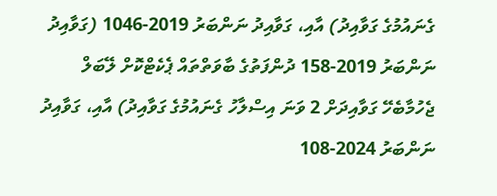ގެނައުމުގެ ގަވާއިދު) އާއި، ގަވާއިދު ނަންބަރު 2019-1046 (ގަވާއިދު ނަންބަރު 2019-158 ދުންފަތުގެ ބާވަތްތައް ޕެކެޓްކޮށް ލޭބަލް ޖެހުމާބެހޭ ގަވާއިދަށް 2 ވަނަ އިސްލާހު ގެނައުމުގެ ގަވާއިދު) އާއި، ގަވާއިދު ނަންބަރު 2024-108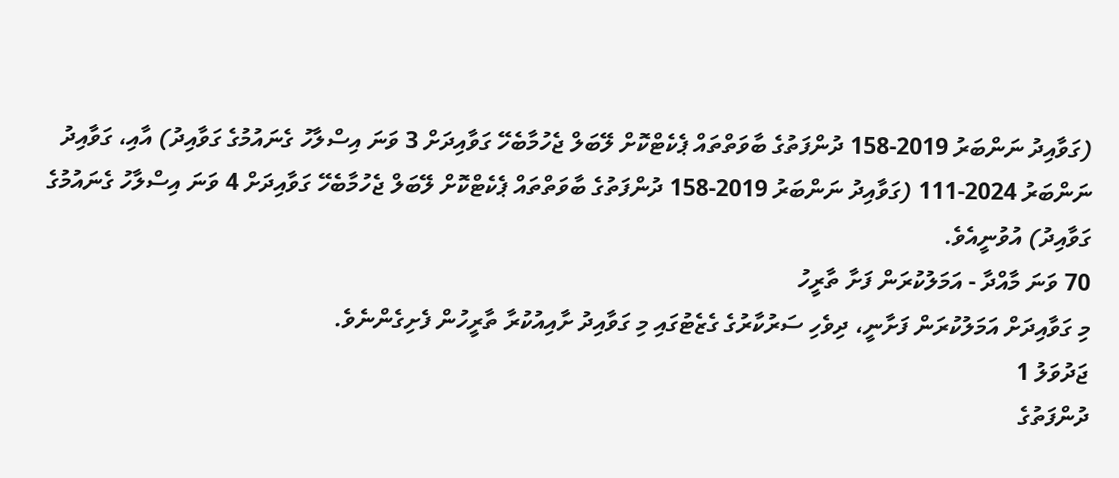(ގަވާއިދު ނަންބަރު 2019-158 ދުންފަތުގެ ބާވަތްތައް ޕެކެޓްކޮށް ލޭބަލް ޖެހުމާބެހޭ ގަވާއިދަށް 3 ވަނަ އިސްލާހު ގެނައުމުގެ ގަވާއިދު) އާއި، ގަވާއިދު ނަންބަރު 2024-111 (ގަވާއިދު ނަންބަރު 2019-158 ދުންފަތުގެ ބާވަތްތައް ޕެކެޓްކޮށް ލޭބަލް ޖެހުމާބެހޭ ގަވާއިދަށް 4 ވަނަ އިސްލާހު ގެނައުމުގެ ގަވާއިދު) އުވުނީއެވެ.
70 ވަނަ މާއްދާ - އަމަލުކުރަން ފަށާ ތާރީހު
މި ގަވާއިދަށް އަމަލުކުރަން ފަށާނީ، ދިވެހި ސަރުކާރުގެ ގެޒެޓުގައި މި ގަވާއިދު ށާއިއުކުރާ ތާރީހުން ފެށިގެންނެވެ.
ޖަދުވަލު 1
ދުންފަތުގެ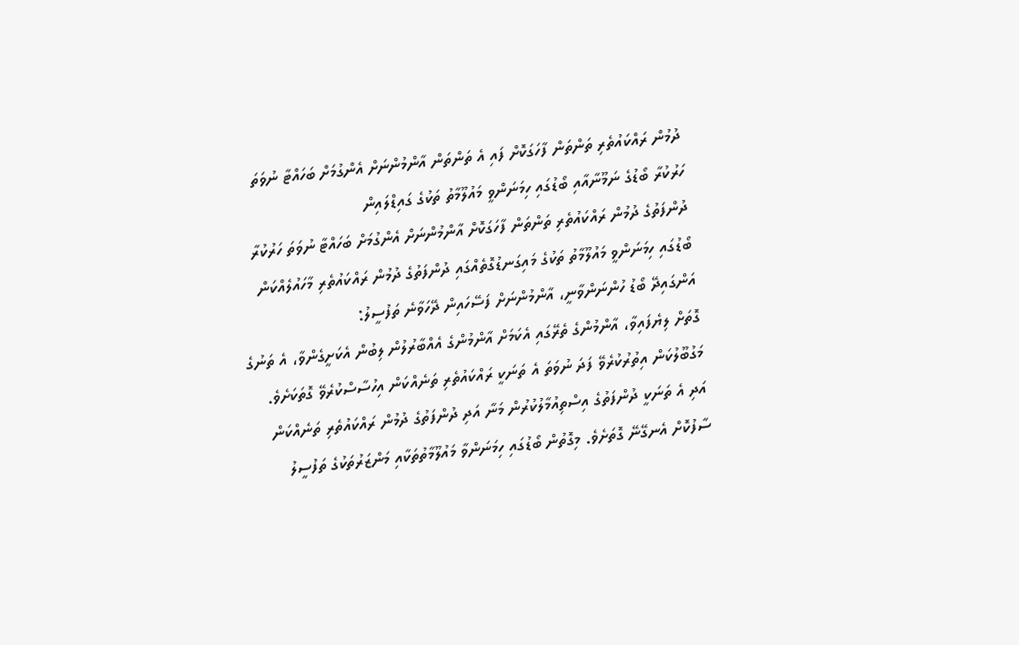ދުމުން ރައްކައުތެރި ތަންތަން ފާހަގަކޮށް ފައި އެ ތަންތަން އާންމުންނަށް އެންގުމަށް ބަހައްޓާ ނުވަތަ ހަރުކުރާ ބޯޑުގެ ނަމޫނާއާއި ބޯޑުގައި ހިމަނަންވީ މައުލޫމާތު ތަކުގެ ގައިޑްލައިން
ދުންފަތުގެ ދުމުން ރައްކައުތެރި ތަންތަން ފާހަގަކޮށް އާންމުންނަށް އެންގުމަށް ބަހައްޓާ ނުވަތަ ހަރުކުރާ ބޯޑުގައި ހިމަނަންވީ މައުލޫމާތު ތަކުގެ މައިގަނޑުގޮތެއްގައި ދުންފަތުގެ ދުމުން ރައްކައުތެރި މާހައުލެއްކަން އަންގައިދޭ ބޯޑު ހުންނަންވާނީ، އާންމުންނަށް ފަސޭހައިން ދޭހަވާނެ ތަފުސީލު:
ގޮތަށް ލިޔެފައިވާ، އާންމުންގެ ތެރޭގައި އެކަމަށް އާންމުންގެ އެއްބާރުލުން ލިބުން އެކަށީގެންވާ، އެ ތަނުގެ މަގުބޫލުކަން އިތުރުކުރެވޭ ފަދަ ނުވަތަ އެ ތަނަކީ ރައްކައުތެރި ތަނެއްކަން އިހުސާސްކުރެވޭ ގޮތަކަށެވެ. އަދި އެ ތަނަކީ ދުންފަތުގެ އިސްތިއުމާލުކުރުން މަނާ އަދި ދުންފަތުގެ ދުމުން ރައްކައުތެރި ތަނެއްކަން ސާފުކޮށް އެނގޭނޭ ގޮތަށެވެ. މިގޮތުން ބޯޑުގައި ހިމަނަންވާ މައުލޫމާތުތަކާއި މަންޒަރުތަކުގެ ތަފުސީލު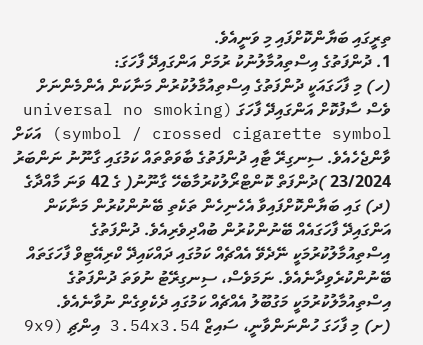ތިރީގައި ބަޔާންކޮށްފައި މި ވަނީއެވެ.
1. ދުންފަތުގެ އިސްތިއުމާލުނުކު ރުމަށް އަންގައިދޭ ފާހަގަ:
(ހ) މި ފާހަގައަކީ ދުންފަތުގެ އިސްތިއުމާލުކުރުން މަނާކަން އެންމެންނަށް ވެސް ސާފުކޮށް އަންގައިދޭ ފާހަގަ (universal no smoking symbol / crossed cigarette symbol) އަކަށް ވާންޖެހެއެވެ. ސިނގިރޭ ޓާއި ދުންފަތުގެ ބާވަތްތައް ކަމުގައި ގާނޫނު ނަންބަރު 23/2024 )ދުންފަތް ކޮންޓްރޯލުކުރުމާބެހޭ ގާނޫނު( ގެ 42 ވަނަ މާއްދާގެ (ދ) ގައި ބަޔާންކޮށްފައިވާ އެހެނިހެން ތަކެތި ބޭނުންކުރުން މަނާކަން އަންގައިދޭ ފާހަގައެއް ބޭނުންކުރުން ބުއްދިވެރިއެވެ. ދުންފަތުގެ އިސްތިއުމާލުކުރުމަކީ ނޭދެވޭ އެއްޗެއް ކަމުގައި ދައްކައިދޭ ކްރިއޭޓިވް ފާހަގަތައް ބޭނުންކުރެވިދާނެއެވެ. ނަމަވެސް، ސިނގިރޭޓު ނުވަތަ ދުންފަތުގެ އިސްތިއުމާލުކުރުމަކީ މަގުބޫލު އެއްޗެއް ކަމުގައި ދެކެވިގެން ނުވާނެއެވެ.
(ށ) މި ފާހަގަ ހުންނަންވާނީ، ސައިޒް 3.54x3.54 އިންޗި (9x9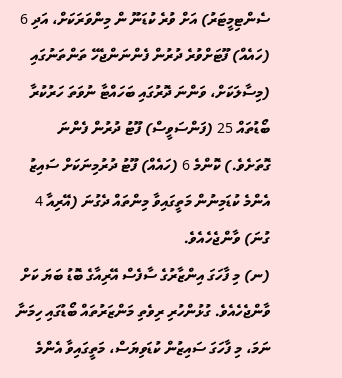ސެންޓިމީޓަރު) އަށް ވުރެ ކުޑަނޫ ން މިންވަރަކަށް، އަދި 6 (ހައެއް) ފޫޓަށްވުރެ ދުރުން ފެންނަންޖެހޭ ތަންތަނުގައި (މިސާލަކަށް، ވަންނަ ދޮރުގައި ބަހައްޓާ ނުވަތަ ހަރުކުރާ ބޯޑުތައް 25 (ފަންސަވީސް) ފޫޓު ދުރުން ފެންނަ ގޮތަށެވެ.) ކޮންމެ 6 (ހައެއް) ފޫޓު ދުރުމިނަކަށް ސައިޒު އެންމެ ކުޑަމިނުން މަތީގައިވާ މިންތައް ދެގުނަ (އޭރިއާ 4 ގުނަ) ވާންޖެހެއެވެ.
(ނ) މި ފާހަގަ އިންޒާރުގެ ސާފެސް އޭރިއާގެ ބޮޑު ބަޔަ ކަށް ވާންޖެހެއެވެ. ގުޅުންހުރި ރިވެތި މަންޒަރުތައް ބޯޑުގައި ހިމަނާ ނަމަ، މި ފާހަގަ ސައިޒުން ކުޑަވިޔަސް، މަތީގައިވާ އެންމެ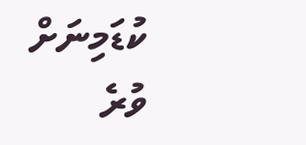ކުޑަމިނަށް ވުރެ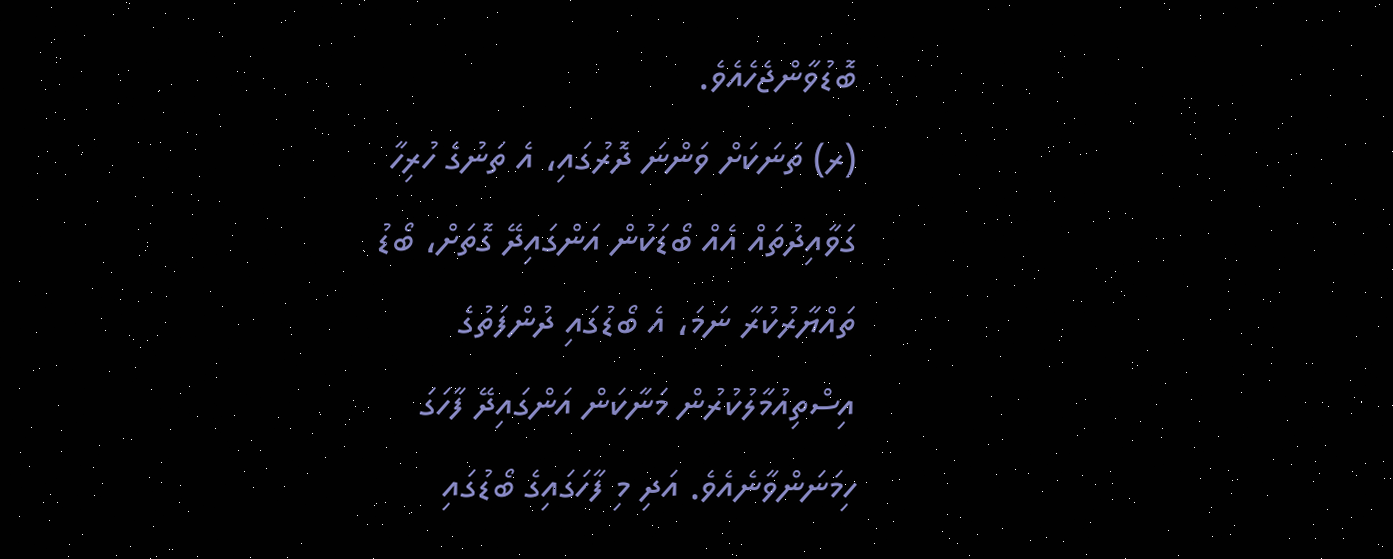ބޮޑުވާންޖެހެއެވެ.
(ރ) ތަނަކަށް ވަންނަ ދޮރުގައި، އެ ތަނުގެ ހުރިހާ ގަވާއިދުތައް އެއް ބޯޑަކުން އަންގައިދޭ ގޮތަށް، ބޯޑު ތައްޔާރުކުރާ ނަމަ، އެ ބޯޑުގައި ދުންފަތުގެ އިސްތިއުމާލުކުރުން މަނާކަން އަންގައިދޭ ފާހަގަ ހިމަނަންވާނެއެވެ. އަދި މި ފާހަގައިގެ ބޯޑުގައި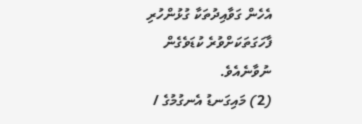އެހެން ގަވާއިދުތަކާ ގުޅުންހުރި ފާހަގަތަކަށްވުރެ ކުޑަވެގެން ނުވާނެއެވެ.
(2) މައިގަނޑު އެނގުމުގެ /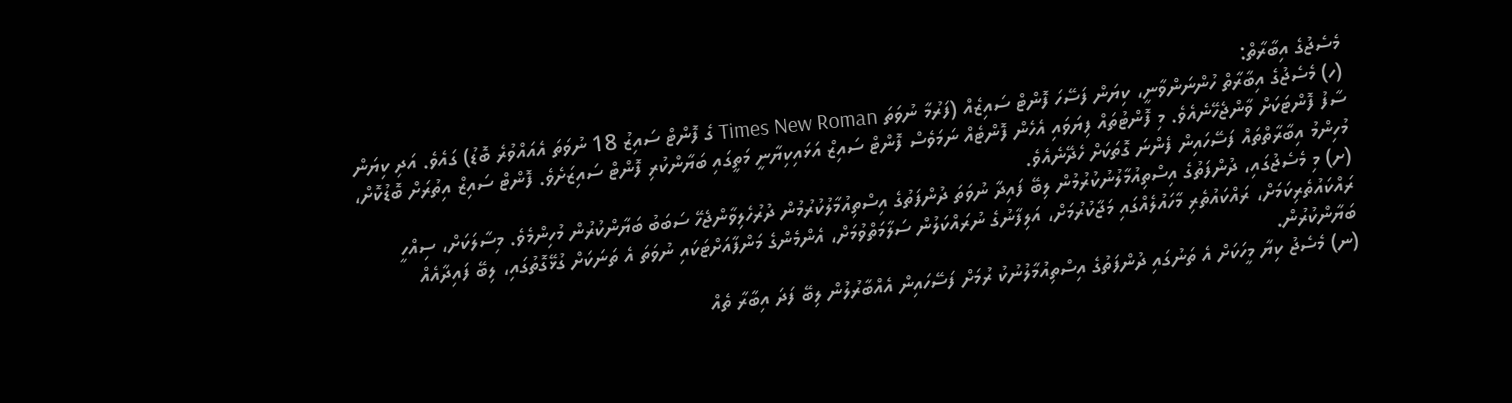މެސެޖުގެ އިބާރާތް:
(ހ) މެސެޖުގެ އިބާރާތް ހުންނަންވާނީ، ކިޔަން ފަސޭހަ ފޮންޓް ސައިޒެއް (ފަރުމާ ނުވަތަ Times New Roman ގެ ފޮންޓް ސައިޒު 18 ނުވަތަ އެއައްވުރެ ބޮޑު) ގައެވެ. އަދި ކިޔަން ސާފު ފޮންޓަކަށް ވާންޖެހޭނެއެވެ. މި ފޮންޓުތައް ފިޔަވައި އެހެން ފޮންޓެއް ނަމަވެސް ފޮންޓް ސައިޒް އަޅައިކިޔާނީ މަތީގައި ބަޔާންކުރި ފޮންޓް ސައިޒަށެވެ. ފޮންޓް ސައިޒް އިތުރަށް ބޮޑުކޮށް، މުހިންމު އިބާރާތްތައް ފަސޭހައިން ފެންނަ ގޮތަކަށް ހެދޭނެއެވެ.
(ށ) މި މެސެޖުގައި، ދުންފަތުގެ އިސްތިއުމާލުނުކުރުމުން ލިބޭ ފައިދާ ނުވަތަ ދުންފަތުގެ އިސްތިއުމާލުކުރުމުން ދުރުހެލިވާންޖެހޭ ސަބަބު ބަޔާންކުރުން މުހިންމެވެ. މިސާލަކަށް، ސިއްހީ ރައްކައުތެރިކަމަށް، ރައްކައުތެރި މާހައުލެއްގައި މަޖާކުރުމަށް، އަލިފާނުގެ ނުރައްކަލުން ސަލާމަތްވުމަށް، އެންމެންގެ މަންފާއަށްޓަކައި ނުވަތަ އެ ތަނަކަށް ގުޅޭގޮތުގައި، ލިބޭ ފައިދާއެއް ބަޔާންކުރުން.
(ނ) މެސެޖު ކިޔާ މީހަކަށް އެ ތަނުގައި ދުންފަތުގެ އިސްތިއުމާލުނުކު ރުމަށް ފަސޭހައިން އެއްބާރުލުން ލިބޭ ފަދަ އިބާރާ ތެއް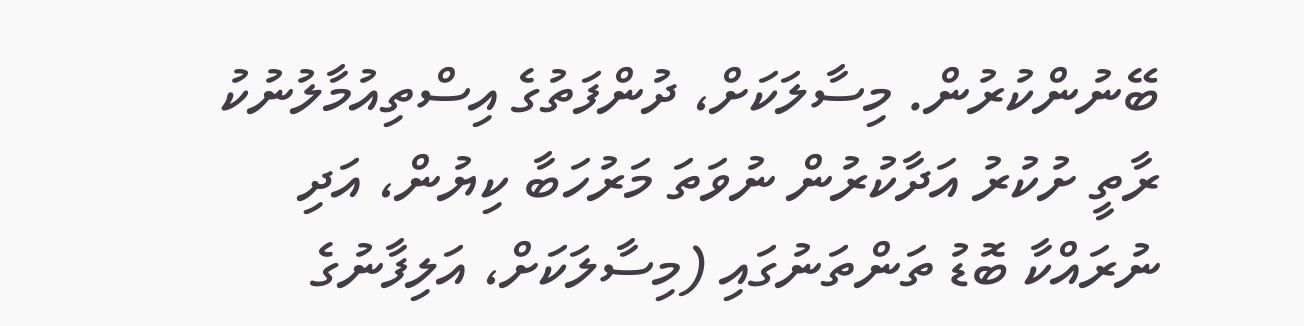ބޭނުންކުރުން. މިސާލަކަށް، ދުންފަތުގެ އިސްތިއުމާލުނުކު ރާތީ ށުކުރު އަދާކުރުން ނުވަތަ މަރުހަބާ ކިޔުން، އަދި ނުރައްކާ ބޮޑު ތަންތަނުގައި (މިސާލަކަށް، އަލިފާނުގެ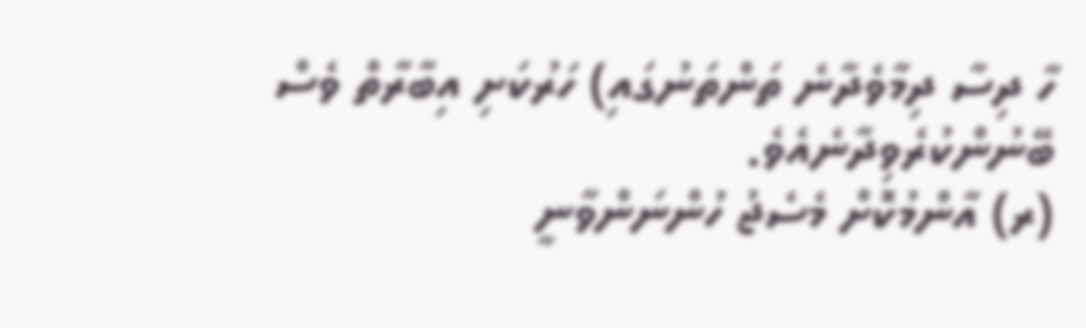ހާ ދިސާ ދިމާވެދާނެ ތަންތަނުގައި) ހަރުކަށި އިބާރާތް ވެސް ބޭނުންކުރެވިދާނެއެވެ.
(ރ) އާންމުކޮށް މެސެޖު ހުންނަންވާނީ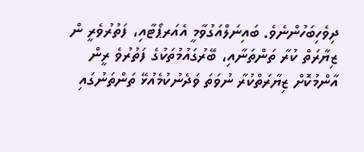ދިވެހިބަހުންނެވެ. ބައިނަލްއަގުވާމީ އެއަރޕޯޓާއި، ފަތުރުވެރީ ން ޒިޔާރަތް ކުރާ ތަންތަނާއި، ބޭރުގައުމުތަކުގެ ފަތުރުވެ ރީން އާންމުކޮށް ޒިޔާރަތްކުރާ ނުވަތަ ވަދެނުކުމެއުޅޭ ތަންތަނުގައި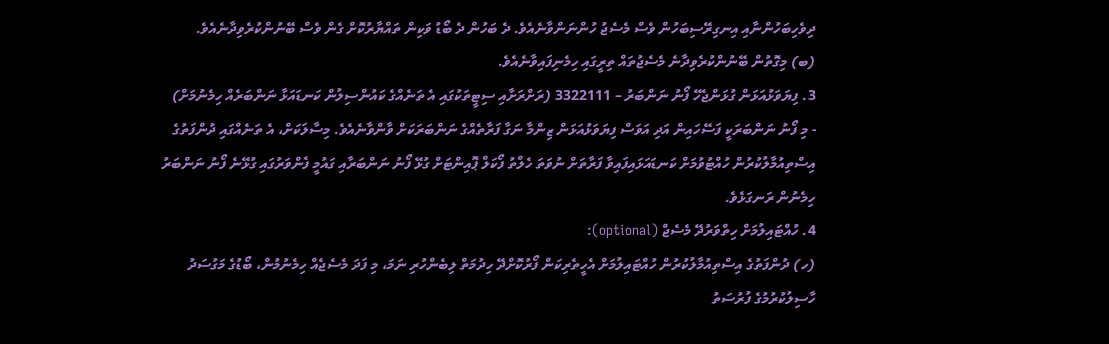ދިވެހިބަހުންނާއި އިނގިރޭސިބަހުން ވެސް މެސެޖު ހުންނަންވާނެއެވެ. ދެ ބަހުން ދެ ބޯޑު ވަކިން ތައްޔާރުކޮށް ގެން ވެސް ބޭނުންކުރެވިދާނެއެވެ.
(ބ) މިގޮތުން ބޭނުންކުރެވިދާނެ މެސެޖުތައް ތިރީގައި ހިމެނިފައިވާނެއެވެ.
3. ފިޔަވަޅުއަޅަން ގުޅަންޖެހޭ ފޯނު ނަންބަރު – 3322111 (ރަށްރަށާއި ސިޓީތަކުގައި އެ ތަނެއްގެ ކައުންސިލުން ކަނޑައަޅާ ނަންބަރެއް ހިމެނުމަށް)
- މި ފޯނު ނަންބަރަކީ ފަސޭހައިން އަދި އަވަސް ފިޔަވަޅުއަޅަން ޒިންމާ ނަގާ ފަރާތެއްގެ ނަންބަރަކަށް ވާންވާނެއެވެ. މިސާލަކަށް، އެ ތަނެއްގައި ދުންފަތުގެ އިސްތިއުމާލުކުރުން ހުއްޓުވުމަށް ކަނޑައަޅައިފައިވާ ފަރާތަށް ނުވަތަ ހެލްތު ފޯކަލް ޕޮއިންޓަށް ގުޅޭ ފޯނު ނަންބަރާއި ގައުމީ ފެންވަރުގައި ގުޅޭނެ ފޯނު ނަންބަރު ހިމެނުން ރަނގަޅެވެ.
4. ހުއްޓައިލުމަށް ހިތްވަރުދޭ މެސެޖް (optional):
(ހ) ދުންފަތުގެ އިސްތިއުމާލުކުރުން ހުއްޓައިލުމަށް އެހީތެރިކަން ފޯރުކޮށްދޭ ހިދުމަތް ލިބެންހުރި ނަމަ، މި ފަދަ މެސެޖެއް ހިމެނުމުން، ބޯޑުގެ މަގުސަދު ހާސިލުކުރުމުގެ ފުރުސަތު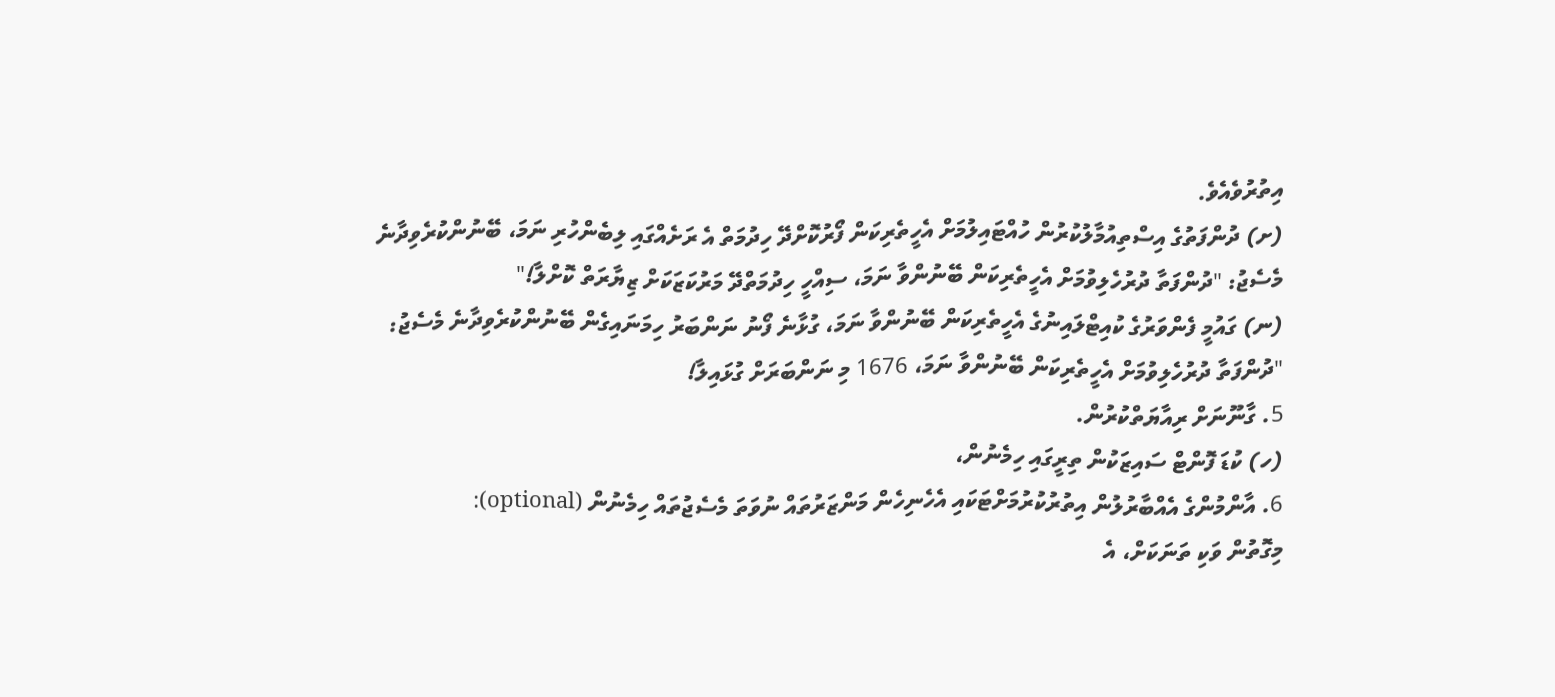އިތުރުވެއެވެ.
(ށ) ދުންފަތުގެ އިސްތިއުމާލުކުރުން ހުއްޓައިލުމަށް އެހީތެރިކަން ފޯރުކޮށްދޭ ހިދުމަތް އެ ރަށެއްގައި ލިބެންހުރި ނަމަ، ބޭނުންކުރެވިދާނެ
މެސެޖު: "ދުންފަތާ ދުރުހެލިވުމަށް އެހީތެރިކަން ބޭނުންވާ ނަމަ، ސިއްހީ ހިދުމަތްދޭ މަރުކަޒަކަށް ޒިޔާރަތް ކޮށްލާ!"
(ނ) ގައުމީ ފެންވަރުގެ ކުއިޓްލައިނުގެ އެހީތެރިކަން ބޭނުންވާ ނަމަ، ގުޅާނެ ފޯނު ނަންބަރު ހިމަނައިގެން ބޭނުންކުރެވިދާނެ މެސެޖު: "ދުންފަތާ ދުރުހެލިވުމަށް އެހީތެރިކަން ބޭނުންވާ ނަމަ، 1676 މި ނަންބަރަށް ގުޅައިލާ!
5. ގާނޫނަށް ރިއާޔަތްކުރުން.
(ހ) ކުޑަ ފޮންޓް ސައިޒަކުން ތިރީގައި ހިމެނުން،
6. އާންމުންގެ އެއްބާރުލުން އިތުރުކުރުމަށްޓަކައި އެހެނިހެން މަންޒަރުތައް ނުވަތަ މެސެޖުތައް ހިމެނުން (optional):
މިގޮތުން ވަކި ތަނަކަށް، އެ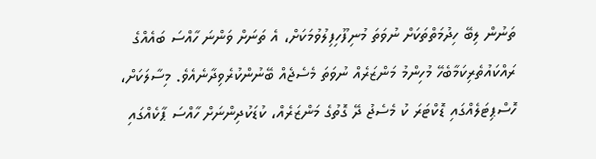ތަނުން ލިބޭ ހިދުމަތްތަކަށް ނުވަތަ މުނިފޫހިފިލުވުމަކަށް، އެ ތަނަށް ވަންނަ ހާއްސަ ބައެއްގެ ރައްކައުތެރިކަމާބެހޭ މުހިންމު މަންޒަރެއް ނުވަތަ މެސެޖެއް ބޭނުންކުރެވިދާނެއެވެ. މިސާލަކަށް، ހޮސްޕިޓަލެއްގައި ޑޮކްޓަރަ ކު މެސެޖު ދޭ ގޮތުގެ މަންޒަރެއް، ކުޑަކުދިންނަށް ހާއްސަ ޕާކެއްގައި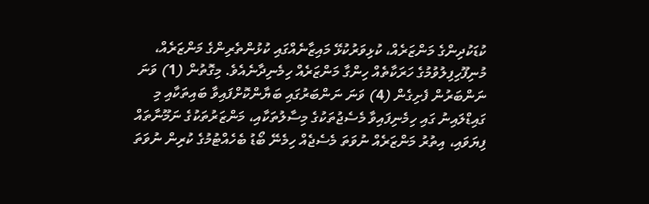ކުޑަކުދިންގެ މަންޒަރެއް، ކުޅިވަރުކުޅޭ މައިޒާނެއްގައި ކުޅުންތެރިންގެ މަންޒަރެއް، މުނިފޫހިފިލުވުމުގެ ހަރަކާތެއް ހިންގާ މަންޒަރެއް ހިމެނިދާނެއެވެ. މިގޮތުން (1) ވަނަ ނަންބަރުން ފެށިގެން (4) ވަނަ ނަންބަރުގައި ބަޔާންކޮށްފައިވާ ބައިތަކާއި މި ގައިޑްލައިނު ގައި ހިމެނިފައިވާ މެސެޖުތަކުގެ މިސާލުތަކާއި، މަންޒަރުތަކުގެ ނަމޫނާތައް ފިޔަވައި، އިތުރު މަންޒަރެއް ނުވަތަ މެސެޖެއް ހިމެނޭ ބޯޑު ބެހެއްޓުމުގެ ކުރިން ނުވަތަ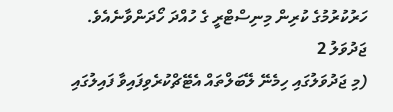ހަރުކުރުމުގެ ކުރިން މިނިސްޓްރީ ގެ ހުއްދަ ހޯދަންވާނެއެވެ.
ޖަދުވަލު 2
(މި ޖަދުވަލުގައި ހިމެނޭ ލޭބަލްތައް އެޓޭޗްކުރެވިފައިވާ ފައިލުގައި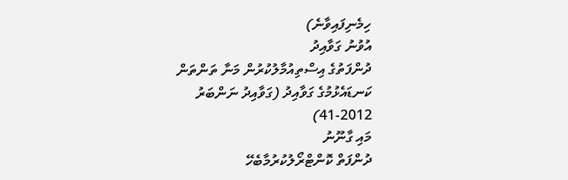ހިމެނިފައިވާނެ)
އުވުނު ގަވާއިދު
ދުންފަތުގެ އިސްތިއުމާލުކުރުން މަނާ ތަންތަން ކަނޑައެޅުމުގެ ގަވާއިދު (ގަވާއިދު ނަންބަރު 2012-41)
މައި ގާނޫނު
ދުންފަތް ކޮންޓްރޯލުކުރުމާބެހޭ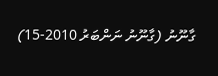ގާނޫނު (ގާނޫނު ނަންބަރު 2010-15)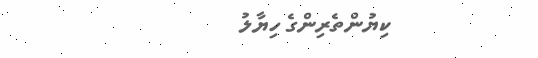ކިޔުންތެރިންގެ ހިޔާލު